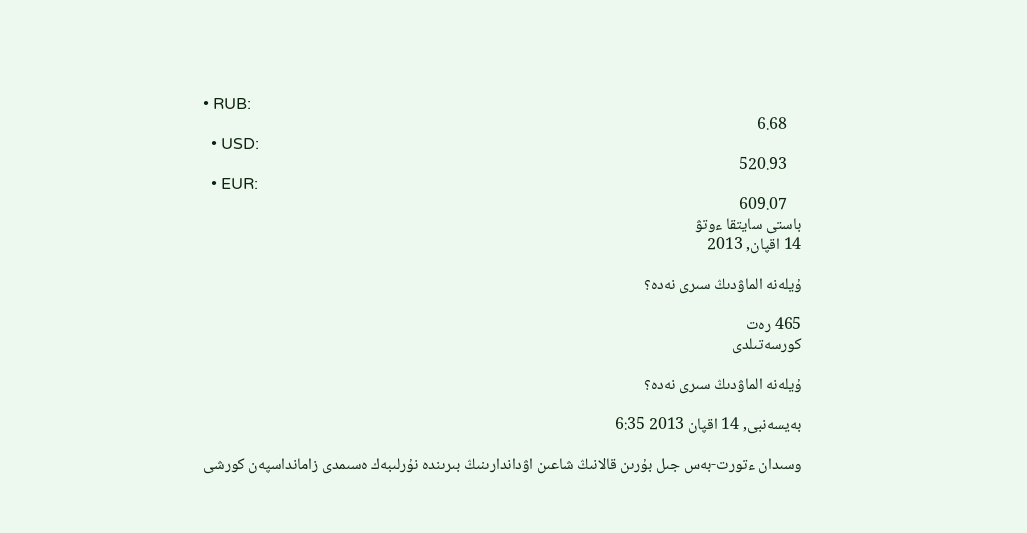• RUB:
    6.68
  • USD:
    520.93
  • EUR:
    609.07
باستى سايتقا ءوتۋ
14 اقپان, 2013

ۇيلەنە الماۋدىڭ سىرى نەدە؟

465 رەت
كورسەتىلدى

ۇيلەنە الماۋدىڭ سىرى نەدە؟

بەيسەنبى, 14 اقپان 2013 6:35

وسىدان ءتورت-بەس جىل بۇرىن قالانىڭ شاعىن اۋداندارىنىڭ بىرىندە نۇرلىبەك ەسىمدى زامانداسپەن كورشى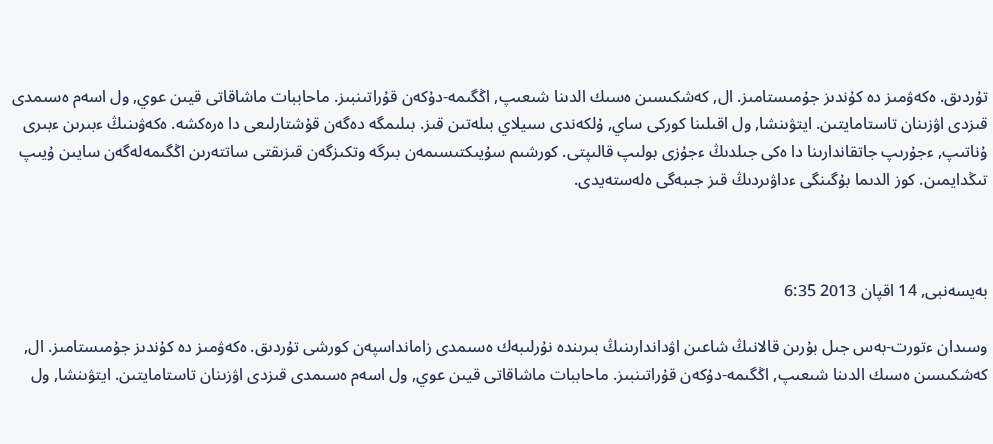تۇردىق. ەكەۋمىز دە كۇندىز جۇمىستامىز. ال, كەشكىسىن ەسىك الدىنا شىعىپ, اڭگىمە-دۇكەن قۇراتىنبىز. ماحاببات ماشاقاتى قيىن عوي, ول اسەم ەسىمدى قىزدى اۋزىنان تاستامايتىن. ايتۋىنشا, ول اقىلىنا كوركى ساي, ۇلكەندى سىيلاي بىلەتىن قىز. بىلىمگە دەگەن قۇشتارلىعى دا ەرەكشە. ەكەۋىنىڭ ءبىرىن ءبىرى ۇناتىپ, ءجۇرىپ جاتقاندارىنا دا ەكى جىلدىڭ ءجۇزى بولىپ قالىپتى. كورشىم سۇيىكتىسىمەن بىرگە وتكىزگەن قىزىقتى ساتتەرىن اڭگىمەلەگەن سايىن ۇيىپ تىڭدايمىن. كوز الدىما بۇگىنگى ءداۋىردىڭ قىز جىبەگى ەلەستەيدى.



بەيسەنبى, 14 اقپان 2013 6:35

وسىدان ءتورت-بەس جىل بۇرىن قالانىڭ شاعىن اۋداندارىنىڭ بىرىندە نۇرلىبەك ەسىمدى زامانداسپەن كورشى تۇردىق. ەكەۋمىز دە كۇندىز جۇمىستامىز. ال, كەشكىسىن ەسىك الدىنا شىعىپ, اڭگىمە-دۇكەن قۇراتىنبىز. ماحاببات ماشاقاتى قيىن عوي, ول اسەم ەسىمدى قىزدى اۋزىنان تاستامايتىن. ايتۋىنشا, ول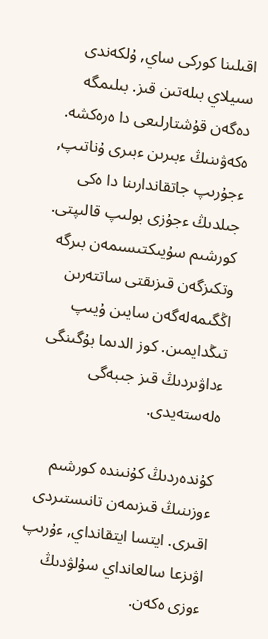اقىلىنا كوركى ساي, ۇلكەندى سىيلاي بىلەتىن قىز. بىلىمگە دەگەن قۇشتارلىعى دا ەرەكشە. ەكەۋىنىڭ ءبىرىن ءبىرى ۇناتىپ, ءجۇرىپ جاتقاندارىنا دا ەكى جىلدىڭ ءجۇزى بولىپ قالىپتى. كورشىم سۇيىكتىسىمەن بىرگە وتكىزگەن قىزىقتى ساتتەرىن اڭگىمەلەگەن سايىن ۇيىپ تىڭدايمىن. كوز الدىما بۇگىنگى ءداۋىردىڭ قىز جىبەگى ەلەستەيدى.

كۇندەردىڭ كۇنىندە كورشىم ءوزىنىڭ قىزىمەن تانىستىردى اقىرى. ايتسا ايتقانداي, ءۇرىپ اۋىزعا سالعانداي سۇلۋدىڭ ءوزى ەكەن.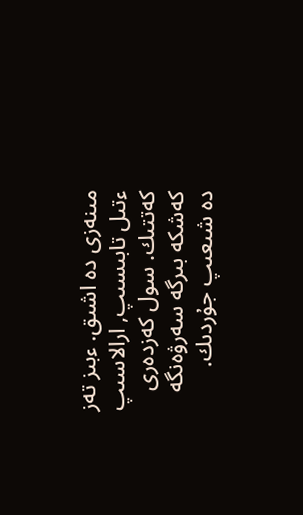مىنەزى دە اشىق. ءبىز تەز ءتىل تابىسىپ, ارالاسىپ كەتتىك. سول كەزدەرى كەشكە بىرگە سەرۋەنگە دە شىعىپ جۇردىك.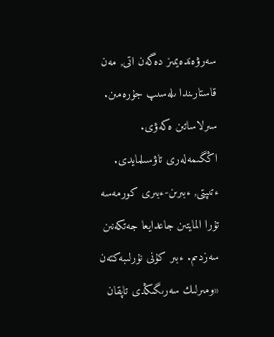سەرۋەندەيمىز دەگەن اتى, مەن قاستارىندا ىلەسىپ جۇرەمىن. سىرلاساتىن ەكەۋى. اڭگىمەلەرى تاۋسىلمايدى. ءتىپتى, ءبىرىن-ءبىرى كورمەسە تۇرا المايتىن جاعدايعا جەتكەنىن سەزدىم. ءبىر كۇنى نۇرلىبەكتەن «ومىرلىك سەرىگىڭدى تاپقان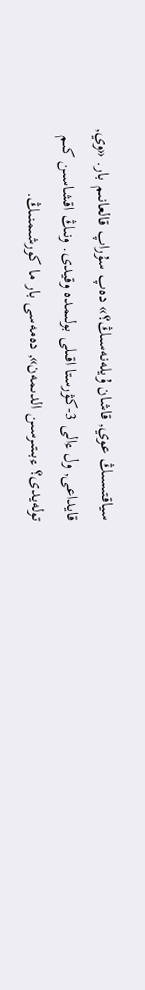سياقتىسىڭ عوي, قاشان ۇيلەنەسىڭ؟» دەپ سۇراپ قالعانىم بار. «وي, قايداعى, ول ءالى 3-كۋرستا اقىلى بولىمدە وقيدى. ونىڭ اقشاسىن كىم تولەيدى؟ ءبىتىرسىن الدىمەن», دەمەسى بار ما كورشىمنىڭ.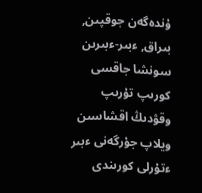ۇندەگەن جوقپىن, بىراق, ءبىر-ءبىرىن سونشا جاقسى كورىپ تۇرىپ وقۋدىڭ اقشاسىن ويلاپ جۇرگەنى ءبىر ءتۇرلى كورىندى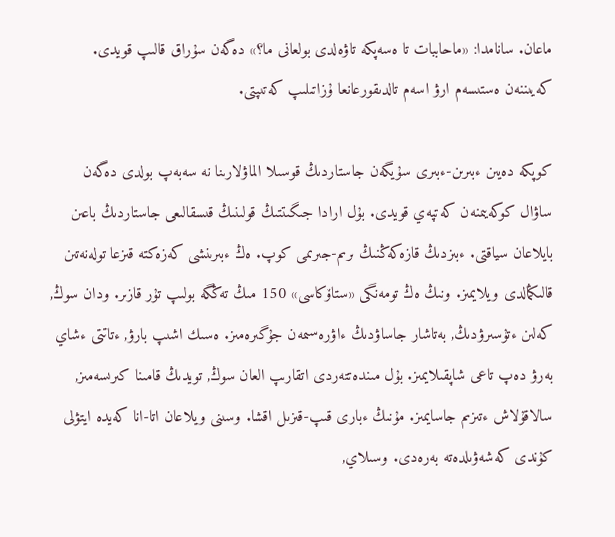ماعان. سانامدا: «ماحاببات تا ەسەپكە تاۋەلدى بولعانى ما؟» دەگەن سۇراق قالىپ قويدى. كەيىننەن ەستىسەم ارۋ اسەم تالدىقورعانعا ۇزاتىلىپ كەتىپتى.

كوپكە دەيىن ءبىرىن-ءبىرى سۇيگەن جاستاردىڭ قوسىلا الماۋلارىنا نە سەبەپ بولدى دەگەن ساۋال كوكەيىمنەن كەتپەي قويدى. بۇل ارادا جىگىتتىڭ قولىنىڭ قىسقالىعى جاستاردىڭ باعىن بايلاعان سياقتى. ءبىزدىڭ قازەكەڭنىڭ ىرىم-جىرىمى كوپ. ەڭ ءبىرىنشى كەزەكتە قىزعا تولەنەتىن قالىڭمالدى ويلايمىز. ونىڭ ەڭ تومەنگى «ستاۆكاسى» 150 مىڭ تەڭگە بولىپ تۇر قازىر. ودان سوڭ, كەلىن ءتۇسىرۋدىڭ, بەتاشار جاساۋدىڭ ءاۋرەسىمەن جۇگىرەمىز. ەسىك اشىپ بارۋ, ءتاتتى ءشاي بەرۋ دەپ تاعى شاپقىلايمىز. بۇل مىندەتتەردى اتقارىپ العان سوڭ, تويدىڭ قامىنا كىرىسەمىز, سالاقۇلاش ءتىزىم جاسايمىز. مۇنىڭ ءبارى قىپ-قىزىل اقشا. وسىنى ويلاعان اتا-انا كەيدە ايتۋلى كۇندى كەشەۋىلدەتە بەرەدى. وسىلاي,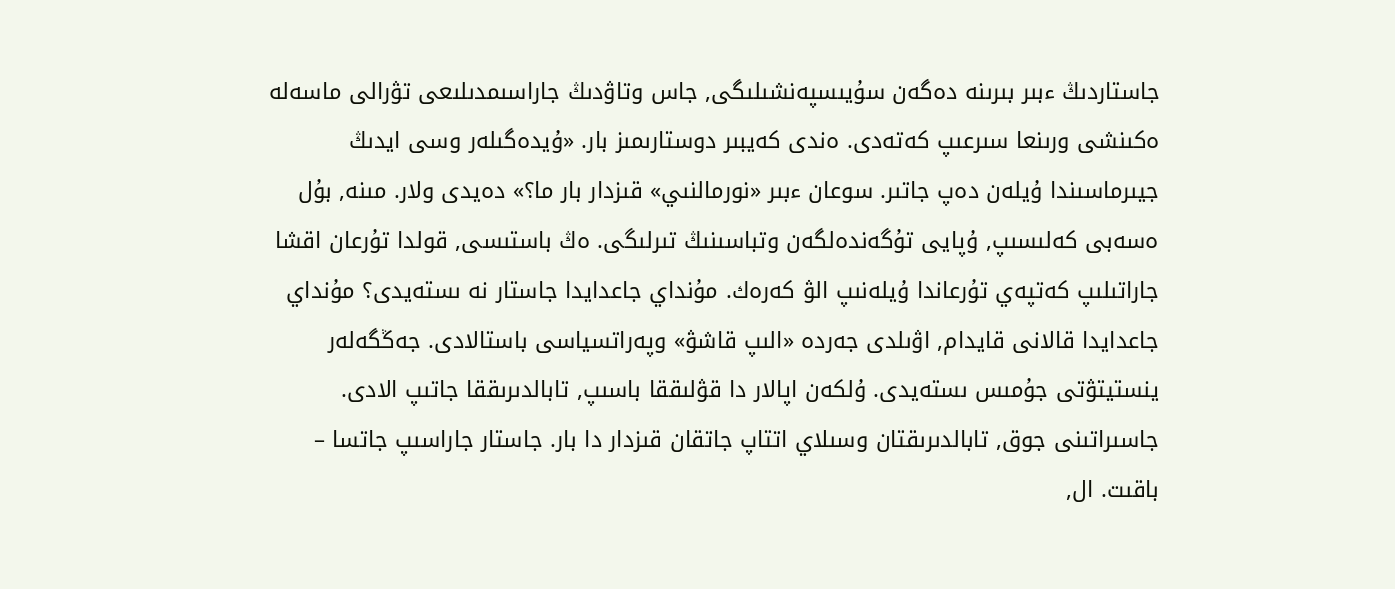جاستاردىڭ ءبىر بىرىنە دەگەن سۇيىسپەنشىلىگى, جاس وتاۋدىڭ جاراسىمدىلىعى تۋرالى ماسەلە ەكىنشى ورىنعا سىرعىپ كەتەدى. ەندى كەيبىر دوستارىمىز بار. «ۇيدەگىلەر وسى ايدىڭ جيىرماسىندا ۇيلەن دەپ جاتىر. سوعان ءبىر «نورمالنىي» قىزدار بار ما؟» دەيدى ولار. مىنە, بۇل ەسەبى كەلىسىپ, ۇپايى تۇگەندەلگەن وتباسىنىڭ تىرلىگى. ەڭ باستىسى, قولدا تۇرعان اقشا جاراتىلىپ كەتپەي تۇرعاندا ۇيلەنىپ الۋ كەرەك. مۇنداي جاعدايدا جاستار نە ىستەيدى؟ مۇنداي جاعدايدا قالانى قايدام, اۋىلدى جەردە «الىپ قاشۋ» وپەراتسياسى باستالادى. جەڭگەلەر ينستيتۋتى جۇمىس ىستەيدى. ۇلكەن اپالار دا قۋلىققا باسىپ, تابالدىرىققا جاتىپ الادى. جاسىراتىنى جوق, تابالدىرىقتان وسىلاي اتتاپ جاتقان قىزدار دا بار. جاستار جاراسىپ جاتسا – باقىت. ال,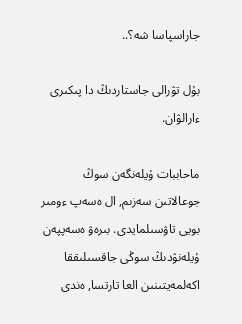جاراسپاسا شە؟..

بۇل تۋرالى جاستاردىڭ دا پىكىرى ءارالۋان.

ماحاببات ۇيلەنگەن سوڭ جوعالاتىن سەزىم, ال ەسەپ ءومىر بويى تاۋسىلمايدى. بىرەۋ ەسەپپەن ۇيلەنۋدىڭ سوڭى جاقسىلىققا اكەلمەيتىنىن العا تارتسا, ەندى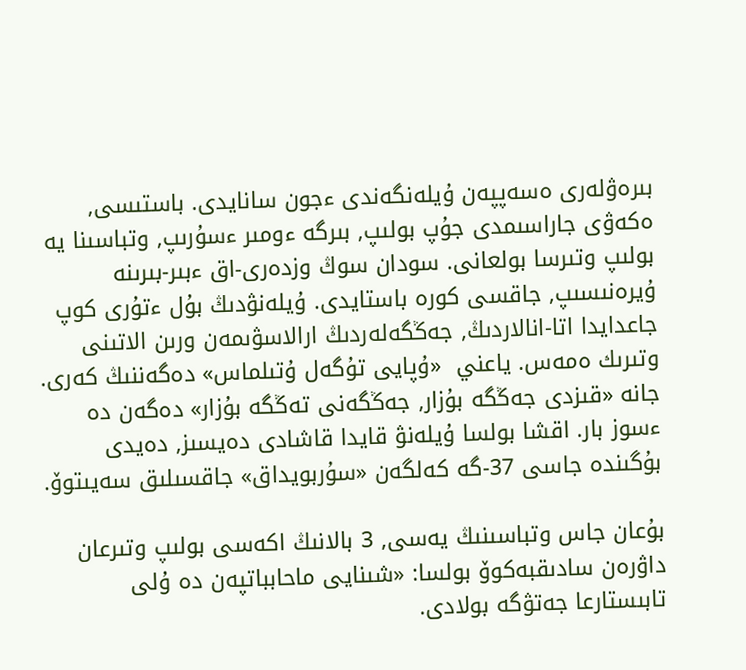بىرەۋلەرى ەسەپپەن ۇيلەنگەندى ءجون سانايدى. باستىسى, ەكەۋى جاراسىمدى جۇپ بولىپ, بىرگە ءومىر ءسۇرىپ, وتباسىنا يە بولىپ وتىرسا بولعانى. سودان سوڭ وزدەرى-اق ءبىر-بىرىنە ۇيرەنىسىپ, جاقسى كورە باستايدى. ۇيلەنۋدىڭ بۇل ءتۇرى كوپ جاعدايدا اتا-انالاردىڭ, جەڭگەلەردىڭ ارالاسۋىمەن ورىن الاتىنى وتىرىك ەمەس. ياعني  «ۇپايى تۇگەل ۇتىلماس» دەگەننىڭ كەرى. جانە «قىزدى جەڭگە بۇزار, جەڭگەنى تەڭگە بۇزار» دەگەن دە ءسوز بار. اقشا بولسا ۇيلەنۋ قايدا قاشادى دەيسىز, دەيدى بۇگىندە جاسى 37-گە كەلگەن «سۇربويداق» جاقسىلىق سەيىتوۆ.

بۇعان جاس وتباسىنىڭ يەسى, 3 بالانىڭ اكەسى بولىپ وتىرعان داۋرەن سادىقبەكوۆ بولسا: «شىنايى ماحابباتپەن دە ۇلى تابىستارعا جەتۋگە بولادى.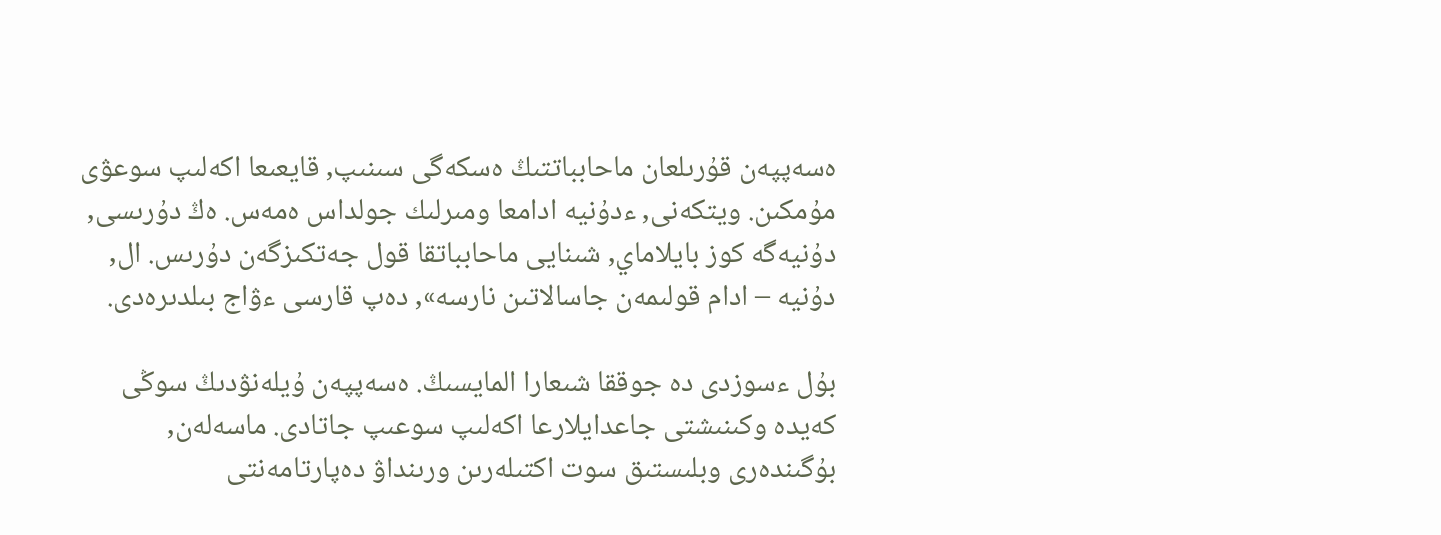ەسەپپەن قۇرىلعان ماحابباتتىڭ ەسكەگى سىنىپ, قايعىعا اكەلىپ سوعۋى مۇمكىن. ويتكەنى, ءدۇنيە ادامعا ومىرلىك جولداس ەمەس. ەڭ دۇرىسى, دۇنيەگە كوز بايلاماي, شىنايى ماحابباتقا قول جەتكىزگەن دۇرىس. ال, دۇنيە – ادام قولىمەن جاسالاتىن نارسە», دەپ قارسى ءۋاج بىلدىرەدى.

بۇل ءسوزدى دە جوققا شىعارا المايسىڭ. ەسەپپەن ۇيلەنۋدىڭ سوڭى كەيدە وكىنىشتى جاعدايلارعا اكەلىپ سوعىپ جاتادى. ماسەلەن, بۇگىندەرى وبلىستىق سوت اكتىلەرىن ورىنداۋ دەپارتامەنتى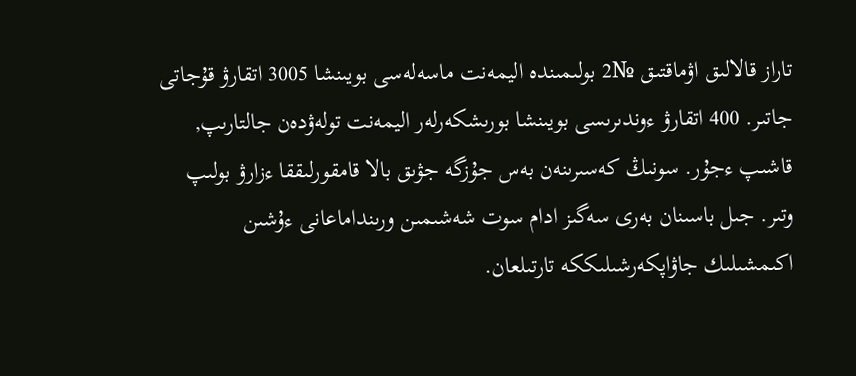تاراز قالالىق اۋماقتىق №2 بولىمىندە اليمەنت ماسەلەسى بويىنشا 3005 اتقارۋ قۇجاتى جاتىر. 400 اتقارۋ ءوندىرىسى بويىنشا بورىشكەرلەر اليمەنت تولەۋدەن جالتارىپ, قاشىپ ءجۇر. سونىڭ كەسىرىنەن بەس جۇزگە جۋىق بالا قامقورلىققا ءزارۋ بولىپ وتىر. جىل باسىنان بەرى سەگىز ادام سوت شەشىمىن ورىنداماعانى ءۇشىن اكىمشىلىك جاۋاپكەرشىلىككە تارتىلعان.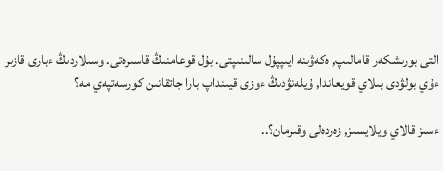التى بورىشكەر قامالىپ, ەكەۋىنە ايىپپۇل سالىنىپتى. بۇل قوعامنىڭ قاسىرەتى. وسىلاردىڭ ءبارى قازىر ءۇي بولۋدى بىلاي قويعاندا, ۇيلەنۋدىڭ ءوزى قيىنداپ بارا جاتقانىن كورسەتپەي مە؟

ءسىز قالاي ويلايسىز, زەردەلى وقىرمان؟..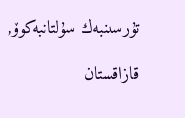تۇرسىنبەك سۇلتانبەكوۆ,

قازاقستان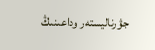جۋرناليستەر وداعىنىڭ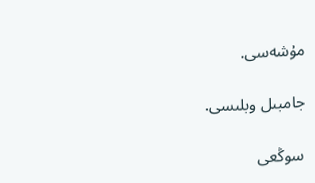مۇشەسى.

جامبىل وبلىسى.

سوڭعى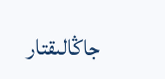جاڭالىقتار